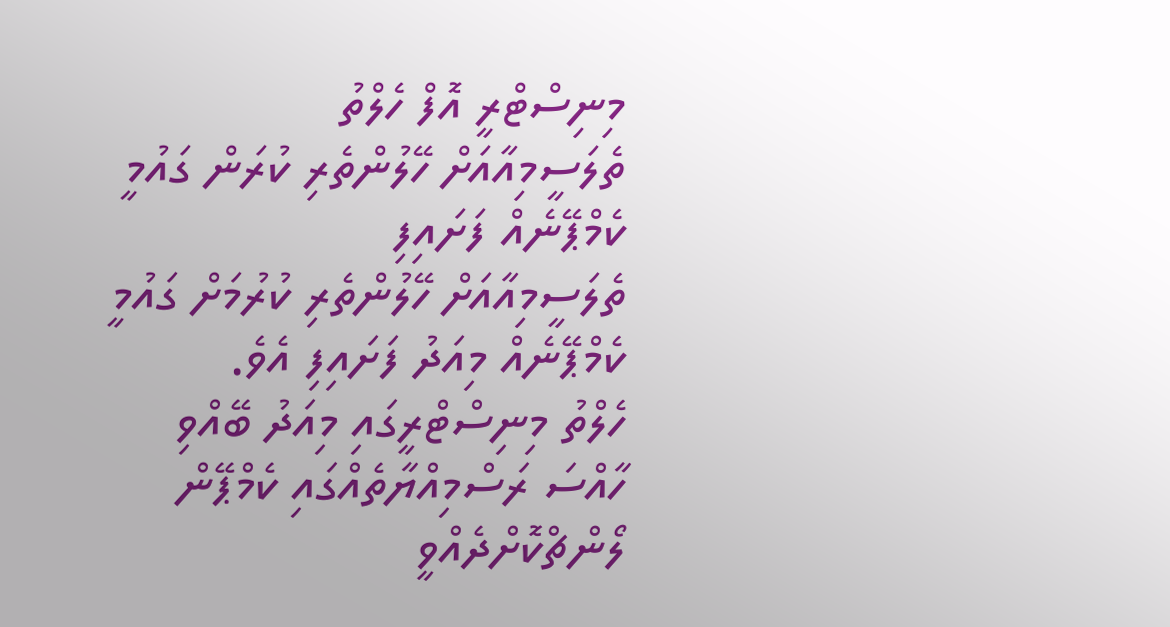މިނިސްޓްރީ އޮފް ހެލްތު
ތެލަސީމިއާއަށް ހޭލުންތެރި ކުރަން ގައުމީ ކެމްޕޭނެއް ފަށައިފި
ތެލަސީމިއާއަށް ހޭލުންތެރި ކުރުމަށް ގައުމީ ކެމްޕޭނެއް މިއަދު ފަށައިފި އެވެ.
ހެލްތު މިނިސްޓްރީގައި މިއަދު ބޭއްވި ހާއްސަ ރަސްމިއްޔާތެއްގައި ކެމްޕޭން ލޯންޗްކޮށްދެއްވީ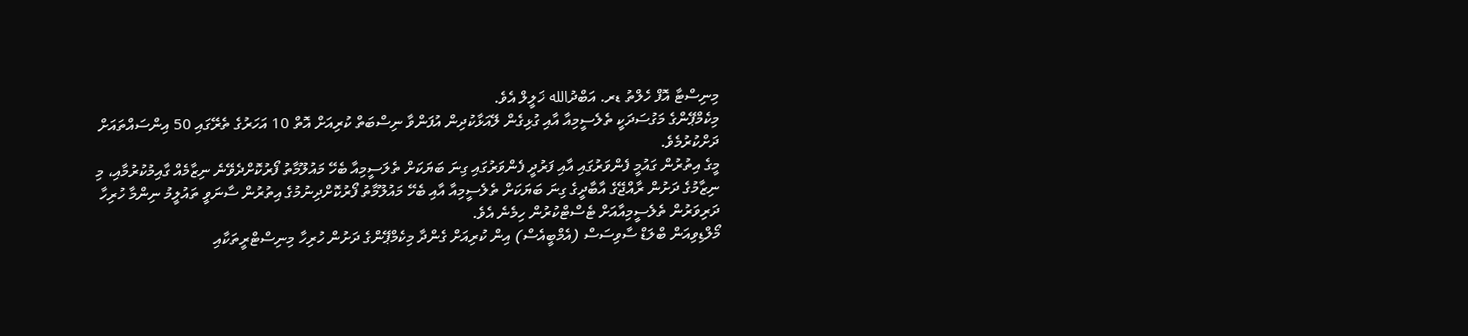މިނިސްޓާ އޮފް ހެލްތު ޑރ. އަބްދުالله ޚަލީލް އެވެ.
މިކެމްޕޭންގެ މަގުސަދަކީ ތެލެސީމިއާ އާއި ގުޅިގެން ލޭއަޅާކުދިން އުފަންވާ ނިސްބަތް ކުރިއަށް އޮތް 10 އަހަރުގެ ތެރޭގައި 50 އިންސައްތައަށް ދަށްކުރުމެވެ.
މީގެ އިތުރުން ގައުމީ ފެންވަރުގައި އާއި ފަރުދީ ފެންވަރުގައި ގިނަ ބަޔަކަށް ތެލަސީމިއާ ބެހޭ މައުލޫމާތު ފޯރުކޮށްދެވޭނެ ނިޒާމެއް ގާއިމުކުރުމާއި، މި ނިޒާމުގެ ދަށުން ރާއްޖޭގެ އާބާދީގެ ގިނަ ބަޔަކަށް ތެލެސީމިއާ އާއި ބެހޭ މައުލޫމާތު ފޯރުކޮށްދިނުމުގެ އިތުރުން ސާނަވީ ތައުލީމު ނިންމާ ހުރިހާ ދަރިވަރުން ތެލެސީމިއާއަށް ޓެސްޓްކުރުން ހިމެނެ އެވެ.
މޯލްޑިވިއަން ބްލަޑް ސާވިސަސް (އެމްބީއެސް) އިން ކުރިއަށް ގެންދާ މިކެމްޕޭންގެ ދަށުން ހުރިހާ މިނިސްޓްރީތަކާއި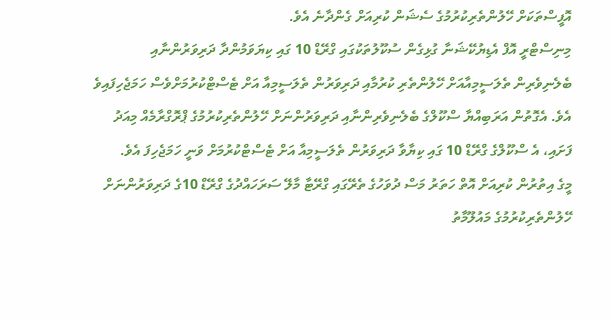އޮފީސްތަކަށް ހޭލުންތެރިކުރުމުގެ ސެޝަން ކުރިއަށް ގެންދާނެ އެވެ.
މިނިސްޓްރީ އޮފް އެޑިޔުކޭޝަނާ ގުޅިގެން ސުކޫލުތަކުގައި ގްރޭޑް 10 ގައި ކިޔަވަމުންދާ ދަރިވަރުންނާއި ބެލެނިވެރިން ތެލަސީމިއާއަށް ހޭލުންތެރި ކުރުމާއި ދަރިވަރުން ތެލަސީމިއާ އަށް ޓެސްޓްކުރުމަށްވެސް ހަމަޖެހިފައިވެ އެވެ. އެގޮތުން އަރަބިއްޔާ ސްކޫލްގެ ބެލެނިވެރިންނާއި ދަރިވަރުންނަށް ހޭލުންތެރިކުރުމުގެ ޕްރޮގްރާމެއް މިއަދު ފަށައި، އެ ސްކޫލްގެ ގްރޭޑް 10 ގައި ކިޔާވާ ދަރިވަރުން ތެލަސީމިއާ އަށް ޓެސްޓްކުރުމަށް ވަނީ ހަމަޖެހިފަ އެވެ.
މީގެ އިތުރުން ކުރިއަށް އޮތް ހަތަރު މަސް ދުވަހުގެ ތެރޭގައި ގްރޭޓާ މާލޭ ސަރަހައްދުގެ ގްރޭޑް 10ގެ ދަރިވަރުންނަށް ހޭލުންތެރިކުރުމުގެ މައުލޫމާތު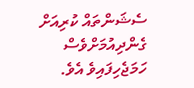ސެޝަންތައް ކުރިއަށް ގެންދިއުމަށްވެސް ހަމަޖެހިފައިވެ އެވެ.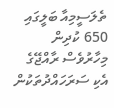ތެލަސީމިއާ ބަލީގައި 650 ކުދިން މިހާރުވެސް ރާއްޖޭގެ އެކި ސަރަހައްދުތަކުން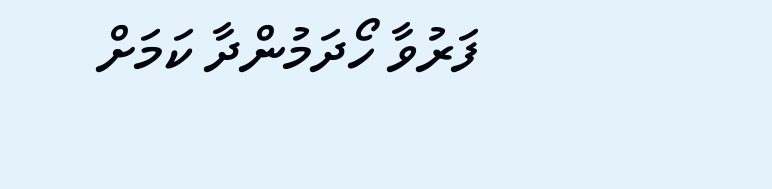ފަރުވާ ހޯދަމުންދާ ކަމަށް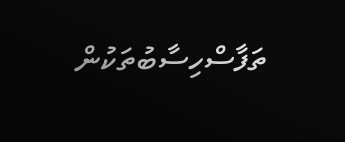ތަފާސްހިސާބުތަކުން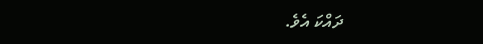ދައްކަ އެވެ.